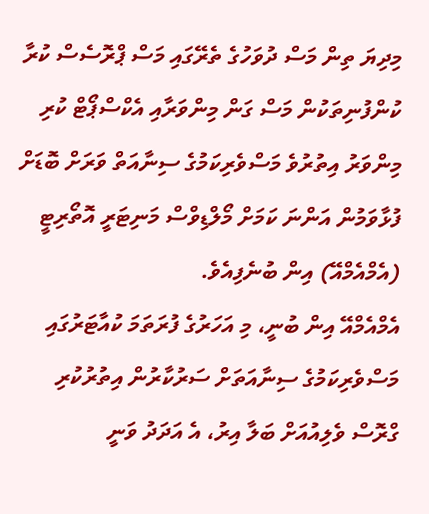މިދިޔަ ތިން މަސް ދުވަހުގެ ތެރޭގައި މަސް ޕްރޮސެސް ކުރާ ކުންފުނިތަކުން މަސް ގަން މިންވަރާއި އެކްސްޕޯޓް ކުރި މިންވަރު އިތުރުވެ މަސްވެރިކަމުގެ ސިނާއަތް ވަރަށް ބޮޑަށް ފުޅާވަމުން އަންނަ ކަމަށް މޯލްޑިވްސް މަނިޓަރީ އޮތޯރިޓީ (އެމްއެމްއޭ) އިން ބުނެފިއެވެ.
އެމްއެމްއޭ އިން ބުނީ، މި އަހަރުގެ ފުރަތަމަ ކުއާޓަރުގައި މަސްވެރިކަމުގެ ސިނާއަތަށް ސަރުކާރުން އިތުރުކުރި ގްރޮސް ވެލިއުއަށް ބަލާ އިރު، އެ އަދަދު ވަނީ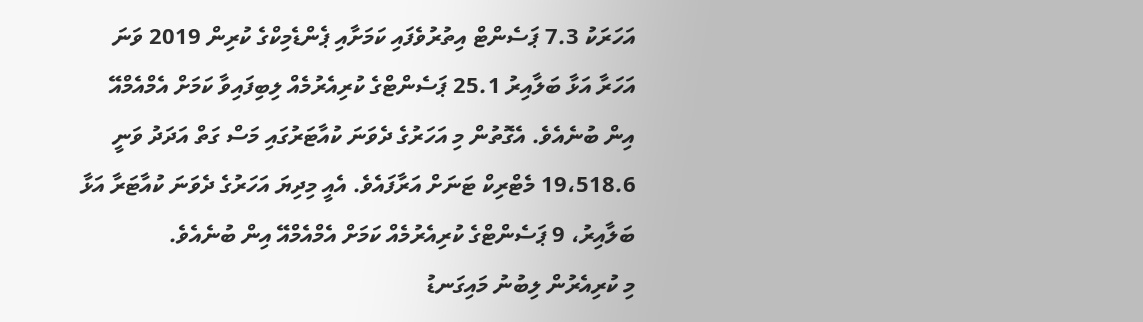އަހަރަކު 7.3 ޕަސެންޓް އިތުރުވެފައި ކަމަށާއި ޕެންޑެމިކްގެ ކުރިން 2019 ވަނަ އަހަރާ އަޅާ ބަލާއިރު 25.1 ޕަސެންޓްގެ ކުރިއެރުމެއް ލިބިފައިވާ ކަމަށް އެމްއެމްއޭ އިން ބުނެއެވެ. އެގޮތުން މި އަހަރުގެ ދެވަނަ ކުއާޓަރުގައި މަސް ގަތް އަދަދު ވަނީ 19،518.6 މެޓްރިކް ޓަނަށް އަރާފައެވެ. އެއީ މިދިޔަ އަހަރުގެ ދެވަނަ ކުއާޓަރާ އަޅާ ބަލާއިރު، 9 ޕަސެންޓްގެ ކުރިއެރުމެއް ކަމަށް އެމްއެމްއޭ އިން ބުނެއެވެ.
މި ކުރިއެރުން ލިބުނު މައިގަނޑު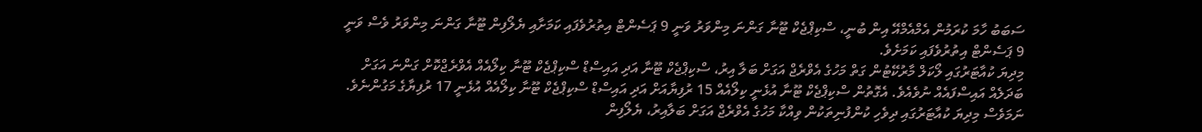ސަބަބު ހާމަ ކުރަމުން އެމްއެމްއޭ އިން ބުނީ، ސްކިޕްޖެކް ޓޫނާ ގަންނަ މިންވަރު ވަނީ 9 ޕަސެންޓް އިތުރުވެފައި ކަމަށާއި ޔެލޯފިން ޓޫނާ ގަންނަ މިންވަރު ވެސް ވަނީ 9 ޕަސެންޓް އިތުރުވެފައި ކަމަށެވެ.
މިދިޔަ ކުއާޓަރުގައި ލޯކަލް މާރުކޭޓުން ގަތް މަހުގެ އެވްރެޖް އަގަށް ބަލާ އިރު، ސްކިޕްޖެކް ޓޫނާ އަދި އައިސްޑް ސްކިޕްޖެކް ޓޫނާ ކިލޯއެއް އެވްރެޖްކޮށް ގަންނަ އަގަށް ބަދަލެއް އައިސްފައެއް ނުވެއެވެ. އެގޮތުން ސްކިޕްޖެކް ޓޫނާ އުޅެނީ ކިލޯއެއް 15 ރުފިޔާއަށް އަދި އައިސްޑް ސްކިޕްޖެކް ޓޫނާ ކިލޯއެއް އުޅެނީ 17 ރުފިޔާގެ މަގުންނެވެ. ނަމަވެސް މިދިޔަ ކުއާޓަރުގައި ދިވެހި ކުންފުނިތަކުން ވިއްކާ މަހުގެ އެވްރެޖް އަގަށް ބަލާއިރު، ޔެލޯފިން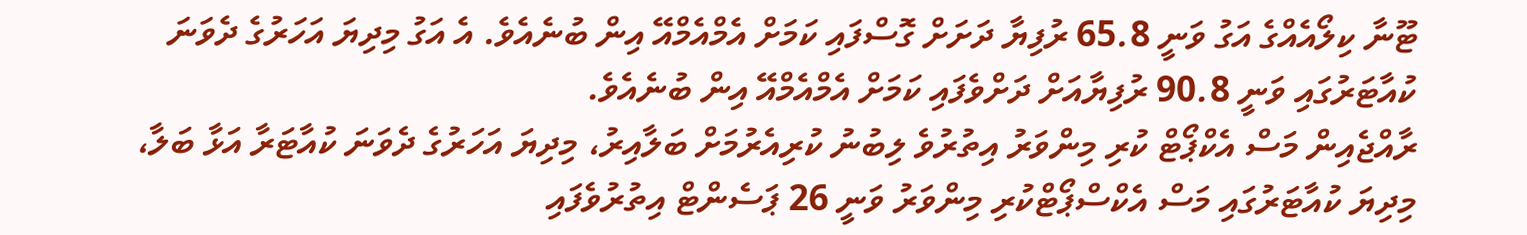ޓޫނާ ކިލޯއެއްގެ އަގު ވަނީ 65.8 ރުފިޔާ ދަށަށް ގޮސްފައި ކަމަށް އެމްއެމްއޭ އިން ބުނެއެވެ. އެ އަގު މިދިޔަ އަހަރުގެ ދެވަނަ ކުއާޓަރުގައި ވަނީ 90.8 ރުފިޔާއަށް ދަށްވެފައި ކަމަށް އެމްއެމްއޭ އިން ބުނެއެވެ.
ރާއްޖެއިން މަސް އެކްޕޯޓް ކުރި މިންވަރު އިތުރުވެ ލިބުނު ކުރިއެރުމަށް ބަލާއިރު، މިދިޔަ އަހަރުގެ ދެވަނަ ކުއާޓަރާ އަޅާ ބަލާ، މިދިޔަ ކުއާޓަރުގައި މަސް އެކްސްޕޯޓްކުރި މިންވަރު ވަނީ 26 ޕަސެންޓް އިތުރުވެފައި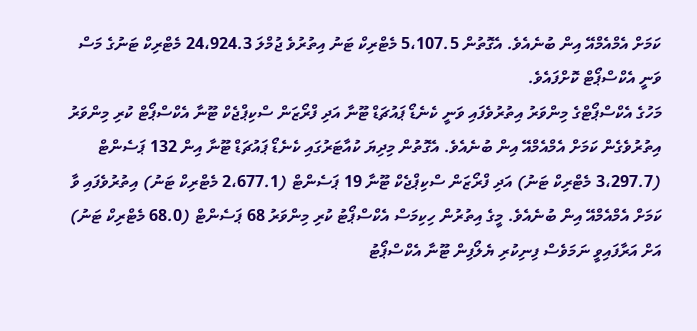ކަމަށް އެމްއެމްއޭ އިން ބުނެއެވެ. އެގޮތުން 5،107.5 މެޓްރިކް ޓަނު އިތުރުވެ ޖުމްލަ 24،924.3 މެޓްރިކް ޓަނުގެ މަސް ވަނީ އެކްސްޕޯޓް ކޮށްފައެވެ.
މަހުގެ އެކްސްޕޯޓްގެ މިންވަރު އިތުރުވެފައި ވަނީ ކެނެޑޯ ޕައުޗަޑް ޓޫނާ އަދި ފްރޯޒަން ސްކިޕްޖެކް ޓޫނާ އެކްސްޕޯޓް ކުރި މިންވަރު އިތުރުވެގެން ކަމަށް އެމްއެމްއޭ އިން ބުނެއެވެ. އެގޮތުން މިދިޔަ ކުއާޓަރުގައި ކެނެޑޯ ޕައުޗަޑް ޓޫނާ އިން 132 ޕަސެންޓް (3،297.7 މެޓްރިކް ޓަނު) އަދި ފްރޯޒަން ސްކިޕްޖެކް ޓޫނާ 19 ޕަސެންޓް (2،677.1 މެޓްރިކް ޓަނު) އިތުރުވެފައި ވާ ކަމަށް އެމްއެމްއޭ އިން ބުނެއެވެ. މީގެ އިތުރުން ހިކިމަސް އެކްސްޕޯޓު ކުރި މިންވަރު 68 ޕަސެންޓް (68.0 މެޓްރިކް ޓަނު) އަށް އަރާފައިވީ ނަމަވެސް ފިނިކުރި ޔެލޯފިން ޓޫނާ އެކްސްޕޯޓު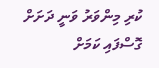ކުރި މިންވަރު ވަނީ ދަށަށް ގޮސްފައި ކަމަށް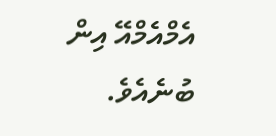އެމްއެމްއޭ އިން ބުނެއެވެ.